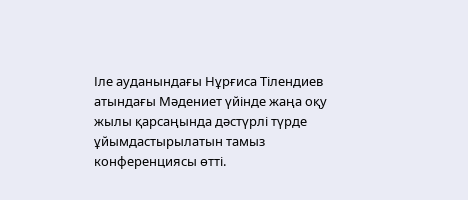Іле ауданындағы Нұрғиса Тілендиев атындағы Мәдениет үйінде жаңа оқу жылы қарсаңында дәстүрлі түрде ұйымдастырылатын тамыз конференциясы өтті.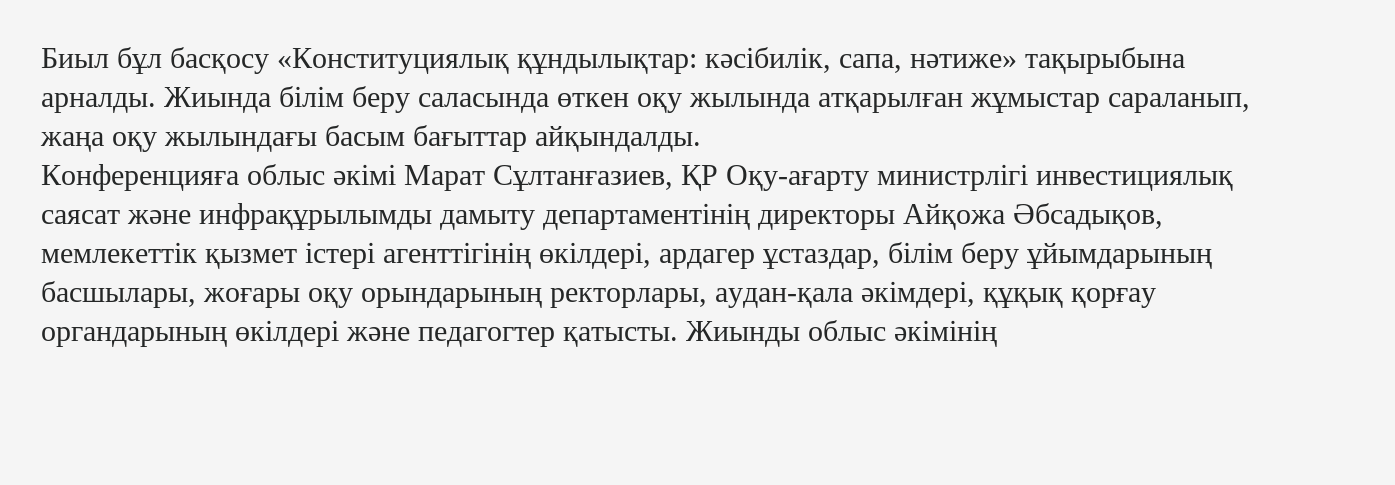Биыл бұл басқосу «Конституциялық құндылықтар: кәсібилік, сапа, нәтиже» тақырыбына арналды. Жиында білім беру саласында өткен оқу жылында атқарылған жұмыстар сараланып, жаңа оқу жылындағы басым бағыттар айқындалды.
Конференцияға облыс әкімі Марат Сұлтанғазиев, ҚР Оқу-ағарту министрлігі инвестициялық саясат және инфрақұрылымды дамыту департаментінің директоры Айқожа Әбсадықов, мемлекеттік қызмет істері агенттігінің өкілдері, ардагер ұстаздар, білім беру ұйымдарының басшылары, жоғары оқу орындарының ректорлары, аудан-қала әкімдері, құқық қорғау органдарының өкілдері және педагогтер қатысты. Жиынды облыс әкімінің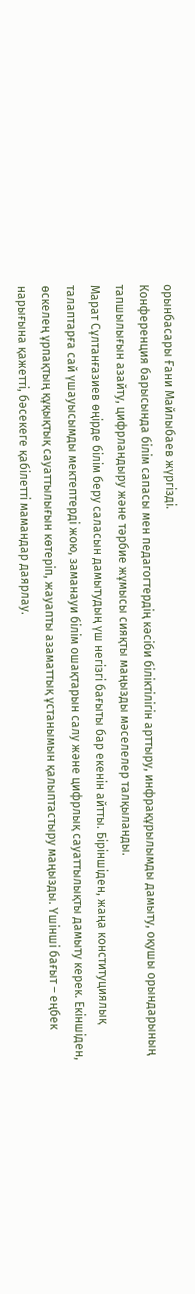орынбасары Ғани Майлыбаев жүргізді.
Конференция барысында білім сапасы мен педагогтердің кәсіби біліктілігін арттыру, инфрақұрылымды дамыту, оқушы орындарының тапшылығын азайту, цифрландыру және тәрбие жұмысы сияқты маңызды мәселелер талқыланды.
Марат Сұлтанғазиев өңірде білім беру саласын дамытудың үш негізгі бағыты бар екенін айтты. Біріншіден, жаңа конституциялық талаптарға сай үшауысымды мектептерді жою, заманауи білім ошақтарын салу және цифрлық сауаттылықты дамыту керек. Екіншіден, өскелең ұрпақтың құқықтық сауаттылығын көтеріп, жауапты азаматтық ұстанымын қалыптастыру маңызды. Үшінші бағыт – еңбек нарығына қажетті, бәсекеге қабілетті мамандар даярлау.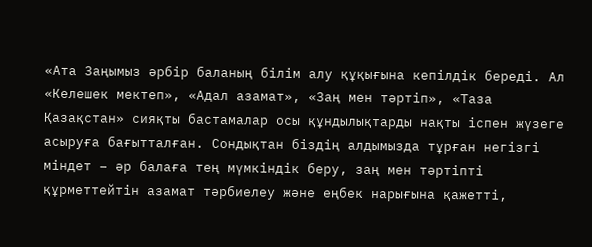«Ата Заңымыз әрбір баланың білім алу құқығына кепілдік береді. Ал «Келешек мектеп», «Адал азамат», «Заң мен тәртіп», «Таза Қазақстан» сияқты бастамалар осы құндылықтарды нақты іспен жүзеге асыруға бағытталған. Сондықтан біздің алдымызда тұрған негізгі міндет – әр балаға тең мүмкіндік беру, заң мен тәртіпті құрметтейтін азамат тәрбиелеу және еңбек нарығына қажетті,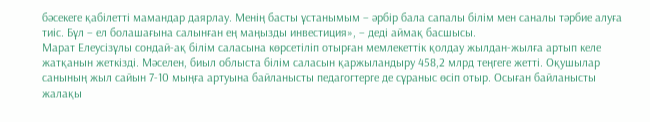бәсекеге қабілетті мамандар даярлау. Менің басты ұстанымым – әрбір бала сапалы білім мен саналы тәрбие алуға тиіс. Бұл – ел болашағына салынған ең маңызды инвестиция», – деді аймақ басшысы.
Марат Елеусізұлы сондай-ақ білім саласына көрсетіліп отырған мемлекеттік қолдау жылдан-жылға артып келе жатқанын жеткізді. Мәселен, биыл облыста білім саласын қаржыландыру 458,2 млрд теңгеге жетті. Оқушылар санының жыл сайын 7-10 мыңға артуына байланысты педагогтерге де сұраныс өсіп отыр. Осыған байланысты жалақы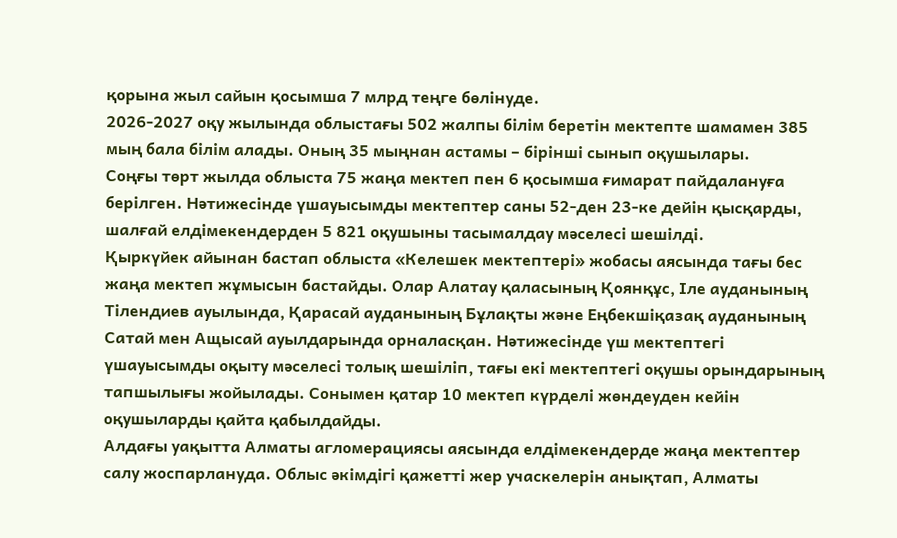қорына жыл сайын қосымша 7 млрд теңге бөлінуде.
2026-2027 оқу жылында облыстағы 502 жалпы білім беретін мектепте шамамен 385 мың бала білім алады. Оның 35 мыңнан астамы – бірінші сынып оқушылары.
Соңғы төрт жылда облыста 75 жаңа мектеп пен 6 қосымша ғимарат пайдалануға берілген. Нәтижесінде үшауысымды мектептер саны 52-ден 23-ке дейін қысқарды, шалғай елдімекендерден 5 821 оқушыны тасымалдау мәселесі шешілді.
Қыркүйек айынан бастап облыста «Келешек мектептері» жобасы аясында тағы бес жаңа мектеп жұмысын бастайды. Олар Алатау қаласының Қоянқұс, Іле ауданының Тілендиев ауылында, Қарасай ауданының Бұлақты және Еңбекшіқазақ ауданының Сатай мен Ащысай ауылдарында орналасқан. Нәтижесінде үш мектептегі үшауысымды оқыту мәселесі толық шешіліп, тағы екі мектептегі оқушы орындарының тапшылығы жойылады. Сонымен қатар 10 мектеп күрделі жөндеуден кейін оқушыларды қайта қабылдайды.
Алдағы уақытта Алматы агломерациясы аясында елдімекендерде жаңа мектептер салу жоспарлануда. Облыс әкімдігі қажетті жер учаскелерін анықтап, Алматы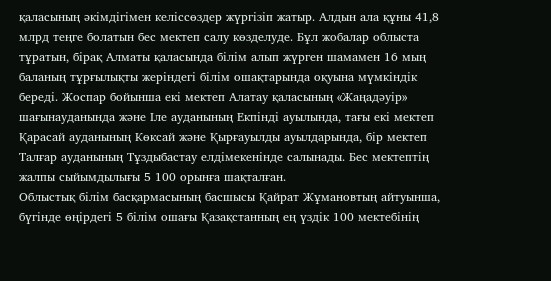қаласының әкімдігімен келіссөздер жүргізіп жатыр. Алдын ала құны 41,8 млрд теңге болатын бес мектеп салу көзделуде. Бұл жобалар облыста тұратын, бірақ Алматы қаласында білім алып жүрген шамамен 16 мың баланың тұрғылықты жеріндегі білім ошақтарында оқуына мүмкіндік береді. Жоспар бойынша екі мектеп Алатау қаласының «Жаңадәуір» шағынауданында және Іле ауданының Екпінді ауылында, тағы екі мектеп Қарасай ауданының Көксай және Қырғауылды ауылдарында, бір мектеп Талғар ауданының Тұздыбастау елдімекенінде салынады. Бес мектептің жалпы сыйымдылығы 5 100 орынға шақталған.
Облыстық білім басқармасының басшысы Қайрат Жұмановтың айтуынша, бүгінде өңірдегі 5 білім ошағы Қазақстанның ең үздік 100 мектебінің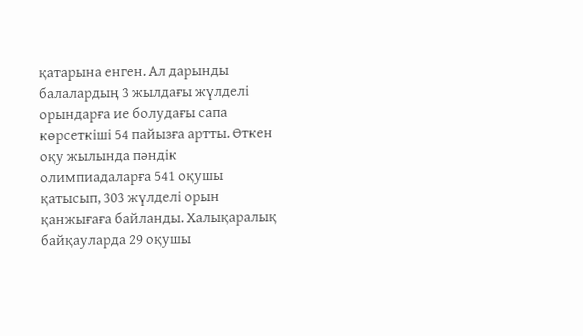қатарына енген. Ал дарынды балалардың 3 жылдағы жүлделі орындарға ие болудағы сапа көрсеткіші 54 пайызға артты. Өткен оқу жылында пәндік олимпиадаларға 541 оқушы қатысып, 303 жүлделі орын қанжығаға байланды. Халықаралық байқауларда 29 оқушы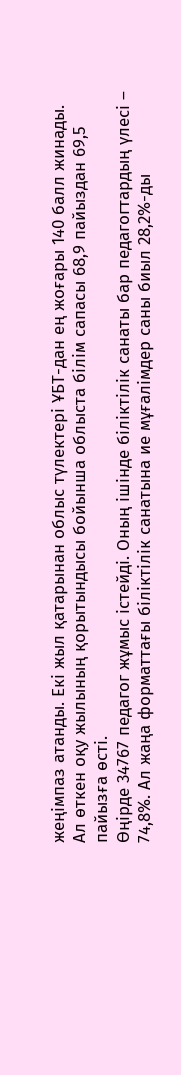жеңімпаз атанды. Екі жыл қатарынан облыс түлектері ҰБТ-дан ең жоғары 140 балл жинады. Ал өткен оқу жылының қорытындысы бойынша облыста білім сапасы 68,9 пайыздан 69,5 пайызға өсті.
Өңірде 34767 педагог жұмыс істейді. Оның ішінде біліктілік санаты бар педагогтардың үлесі – 74,8%. Ал жаңа форматтағы біліктілік санатына ие мұғалімдер саны биыл 28,2%-ды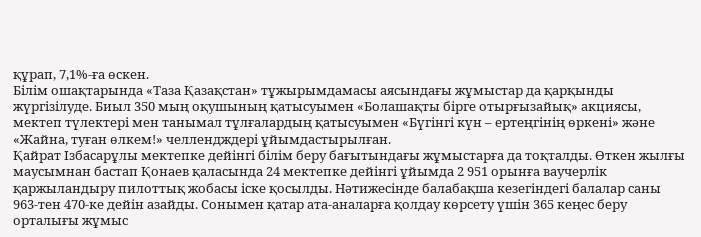құрап, 7,1%-ға өскен.
Білім ошақтарында «Таза Қазақстан» тұжырымдамасы аясындағы жұмыстар да қарқынды жүргізілуде. Биыл 350 мың оқушының қатысуымен «Болашақты бірге отырғызайық» акциясы, мектеп түлектері мен танымал тұлғалардың қатысуымен «Бүгінгі күн – ертеңгінің өркені» және «Жайна, туған өлкем!» челлендждері ұйымдастырылған.
Қайрат Ізбасарұлы мектепке дейінгі білім беру бағытындағы жұмыстарға да тоқталды. Өткен жылғы маусымнан бастап Қонаев қаласында 24 мектепке дейінгі ұйымда 2 951 орынға ваучерлік қаржыландыру пилоттық жобасы іске қосылды. Нәтижесінде балабақша кезегіндегі балалар саны 963-тен 470-ке дейін азайды. Сонымен қатар ата-аналарға қолдау көрсету үшін 365 кеңес беру орталығы жұмыс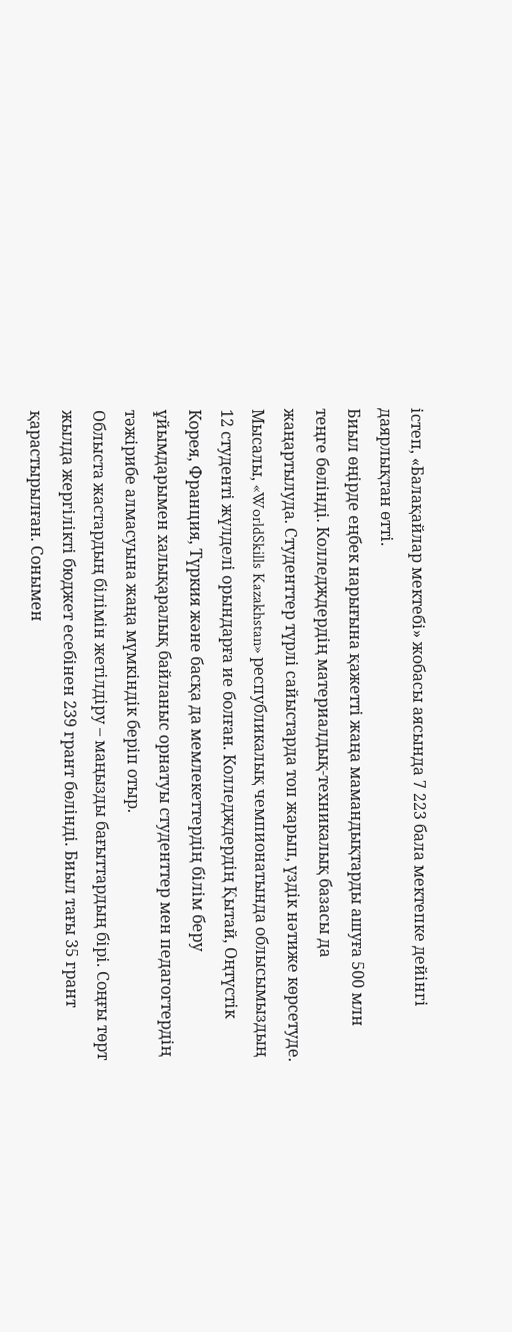істеп, «Балақайлар мектебі» жобасы аясында 7 223 бала мектепке дейінгі даярлықтан өтті.
Биыл өңірде еңбек нарығына қажетті жаңа мамандықтарды ашуға 500 млн теңге бөлінді. Колледждердің материалдық-техникалық базасы да жаңартылуда. Студенттер түрлі сайыстарда топ жарып, үздік нәтиже көрсетуде. Мысалы, «WorldSkills Kazakhstan» республикалық чемпионатында облысымыздың 12 студенті жүлделі орындарға ие болған. Колледждердің Қытай, Оңтүстік Корея, Франция, Түркия және басқа да мемлекеттердің білім беру ұйымдарымен халықаралық байланыс орнатуы студенттер мен педагогтердің тәжірибе алмасуына жаңа мүмкіндік беріп отыр.
Облыста жастардың білімін жетілдіру – маңызды бағыттардың бірі. Соңғы төрт жылда жергілікті бюджет есебінен 239 грант бөлінді. Биыл тағы 35 грант қарастырылған. Сонымен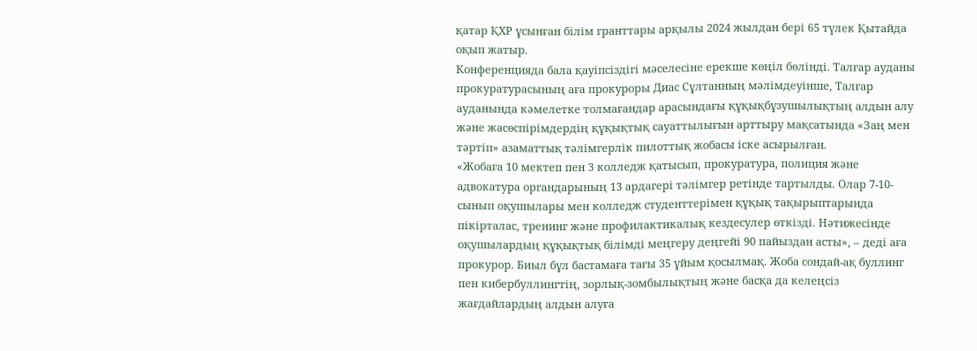қатар ҚХР ұсынған білім гранттары арқылы 2024 жылдан бері 65 түлек Қытайда оқып жатыр.
Конференцияда бала қауіпсіздігі мәселесіне ерекше көңіл бөлінді. Талғар ауданы прокуратурасының аға прокуроры Диас Сұлтанның мәлімдеуінше, Талғар ауданында кәмелетке толмағандар арасындағы құқықбұзушылықтың алдын алу және жасөспірімдердің құқықтық сауаттылығын арттыру мақсатында «Заң мен тәртіп» азаматтық тәлімгерлік пилоттық жобасы іске асырылған.
«Жобаға 10 мектеп пен 3 колледж қатысып, прокуратура, полиция және адвокатура органдарының 13 ардагері тәлімгер ретінде тартылды. Олар 7-10-сынып оқушылары мен колледж студенттерімен құқық тақырыптарында пікірталас, тренинг және профилактикалық кездесулер өткізді. Нәтижесінде оқушылардың құқықтық білімді меңгеру деңгейі 90 пайыздан асты», – деді аға прокурор. Биыл бұл бастамаға тағы 35 ұйым қосылмақ. Жоба сондай-ақ буллинг пен кибербуллингтің, зорлық-зомбылықтың және басқа да келеңсіз жағдайлардың алдын алуға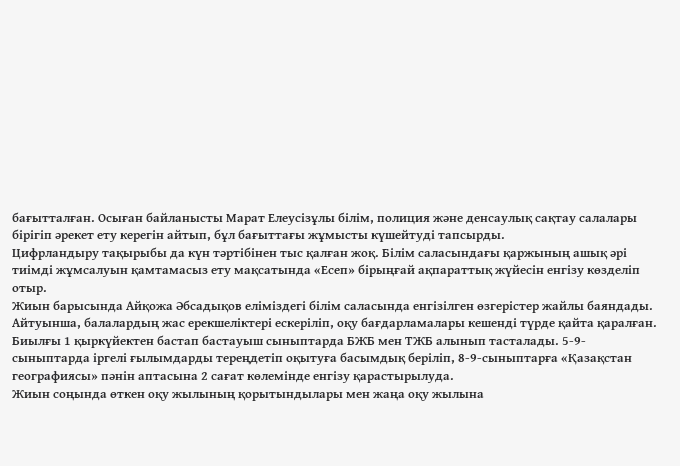бағытталған. Осыған байланысты Марат Елеусізұлы білім, полиция және денсаулық сақтау салалары бірігіп әрекет ету керегін айтып, бұл бағыттағы жұмысты күшейтуді тапсырды.
Цифрландыру тақырыбы да күн тәртібінен тыс қалған жоқ. Білім саласындағы қаржының ашық әрі тиімді жұмсалуын қамтамасыз ету мақсатында «Есеп» бірыңғай ақпараттық жүйесін енгізу көзделіп отыр.
Жиын барысында Айқожа Әбсадықов еліміздегі білім саласында енгізілген өзгерістер жайлы баяндады. Айтуынша, балалардың жас ерекшеліктері ескеріліп, оқу бағдарламалары кешенді түрде қайта қаралған. Биылғы 1 қыркүйектен бастап бастауыш сыныптарда БЖБ мен ТЖБ алынып тасталады. 5-9-сыныптарда іргелі ғылымдарды тереңдетіп оқытуға басымдық беріліп, 8-9-сыныптарға «Қазақстан географиясы» пәнін аптасына 2 сағат көлемінде енгізу қарастырылуда.
Жиын соңында өткен оқу жылының қорытындылары мен жаңа оқу жылына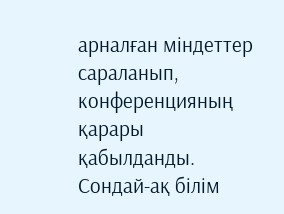арналған міндеттер сараланып, конференцияның қарары қабылданды. Сондай-ақ білім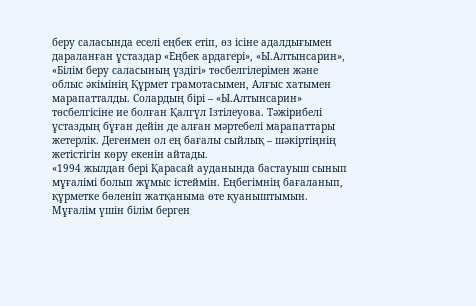беру саласында еселі еңбек етіп, өз ісіне адалдығымен дараланған ұстаздар «Еңбек ардагері», «Ы.Алтынсарин», «Білім беру саласының үздігі» төсбелгілерімен және облыс әкімінің Құрмет грамотасымен, Алғыс хатымен марапатталды. Солардың бірі – «Ы.Алтынсарин» төсбелгісіне ие болған Қалгүл Ізтілеуова. Тәжірибелі ұстаздың бұған дейін де алған мәртебелі марапаттары жетерлік. Дегенмен ол ең бағалы сыйлық – шәкіртіңнің жетістігін көру екенін айтады.
«1994 жылдан бері Қарасай ауданында бастауыш сынып мұғалімі болып жұмыс істеймін. Еңбегімнің бағаланып, құрметке бөленіп жатқаныма өте қуаныштымын. Мұғалім үшін білім берген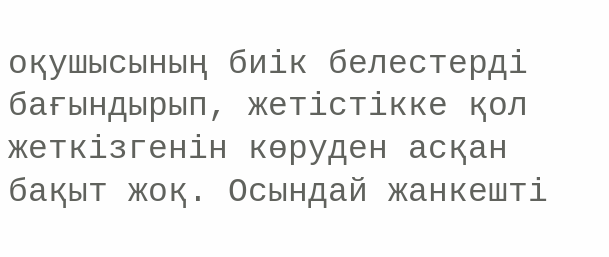оқушысының биік белестерді бағындырып, жетістікке қол жеткізгенін көруден асқан бақыт жоқ. Осындай жанкешті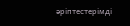әріптестерімді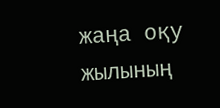жаңа оқу жылының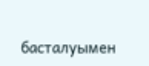басталуымен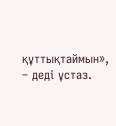құттықтаймын», – деді ұстаз.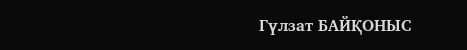Гүлзат БАЙҚОНЫС